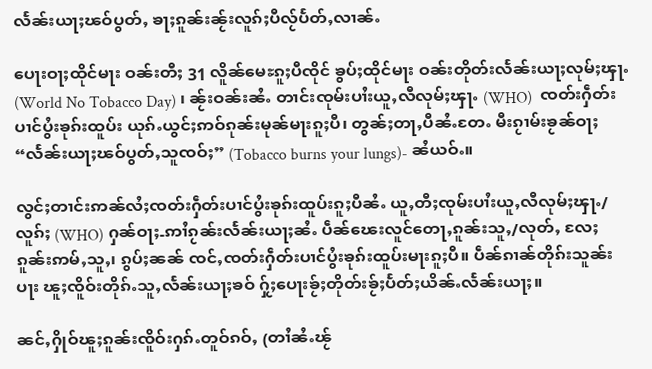လႅၼ်းယႃႈၽဝ်ပွတ်ႇ ၶႃႈၵူၼ်းၼႂ်းလူၵ်ႈပီလႂ်ပႅတ်ႇလၢၼ်ႉ

ပေႃးဝႃႈထိုင်မႃး ဝၼ်းတီႈ 31 လိူၼ်မေႊၵူႈပီၸိုင် ၶွပ်ႈထိုင်မႃး ဝၼ်းတိုတ်းလႅၼ်းယႃႈလုမ်ႈၾႃႉ (World No Tobacco Day) ၊ ၼႂ်းဝၼ်းၼႆႉ တၢင်းၸုမ်းပၢႆးယူႇလီလုမ်ႈၾႃႉ (WHO)  ၸတ်းႁဵတ်းပၢင်ပွႆးၶုၵ်းထူပ်း ယုၵ်ႉယွင်ႈဢဝ်ၵုၼ်းမုၼ်မႃးၵူႈပီ၊ တွၼ်ႈတႃႇပီၼႆႉတႄႉ မီးၵႂၢမ်းၶႂၼ်ဝႃႈ “လႅၼ်းယႃႈၽဝ်ပွတ်ႇသူၸဝ်ႈ” (Tobacco burns your lungs)- ၼႆယဝ်ႉ။

လွင်ႈတၢင်းဢၼ်လႆႈၸတ်းႁဵတ်းပၢင်ပွႆးၶုၵ်းထူပ်းၵူႈပီၼႆႉ ယူႇတီႈၸုမ်းပၢႆးယူႇလီလုမ်ႈၾႃႉ/လူၵ်ႈ (WHO) ႁၼ်ဝႃႈ-ဢၢႆၵႂၼ်းလႅၼ်းယႃႈၼႆႉ ပဵၼ်ၽေးလူင်တေႃႇၵူၼ်းသူႇ/လုတ်ႇ လႄႈၵူၼ်းဢမ်ႇသူႇ၊ ၵွပ်ႈၼၼ် ၸင်ႇၸတ်းႁဵတ်းပၢင်ပွႆးၶုၵ်းထူပ်းမႃးၵူႈပီ။ ပဵၼ်ၵၢၼ်တိုၵ်းသူၼ်းပႃး ၽူႈၸိူဝ်းတိုၵ်ႉသူႇလႅၼ်းယႃႈၶဝ် ႁႂ်ႈပေႃးၶႂ်ႈတိုတ်းၶႂ်ႈပႅတ်ႈယိၼ်ႉလႅၼ်းယႃႈ။

ၼင်ႇႁိုဝ်ၽူႈၵူၼ်းၸိူဝ်းႁၵ်ႉတူဝ်ၵဝ်ႇ (တၢႆၼႆႉၽႂ်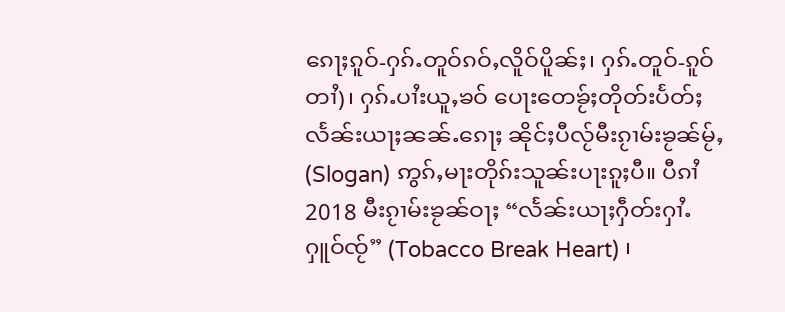ၵေႃႈၵူဝ်-ႁၵ်ႉတူဝ်ၵဝ်ႇလိူဝ်ပိူၼ်ႈ၊ ႁၵ်ႉတူဝ်-ၵူဝ်တၢႆ)၊ ႁၵ်ႉပၢႆးယူႇၶဝ် ပေႃးတေၶႂ်ႈတိုတ်းပႅတ်ႈလႅၼ်းယႃႈၼၼ်ႉၵေႃႈ ၼိုင်ႈပီလႂ်မီးၵႂၢမ်းၶႂၼ်မႂ်ႇ (Slogan) ဢွၵ်ႇမႃးတိုၵ်းသူၼ်းပႃးၵူႈပီ။ ပီၵၢႆ 2018 မီးၵႂၢမ်းၶႂၼ်ဝႃႈ “လႅၼ်းယႃႈႁဵတ်းႁၢႆႉႁူဝ်ၸႂ်” (Tobacco Break Heart) ၊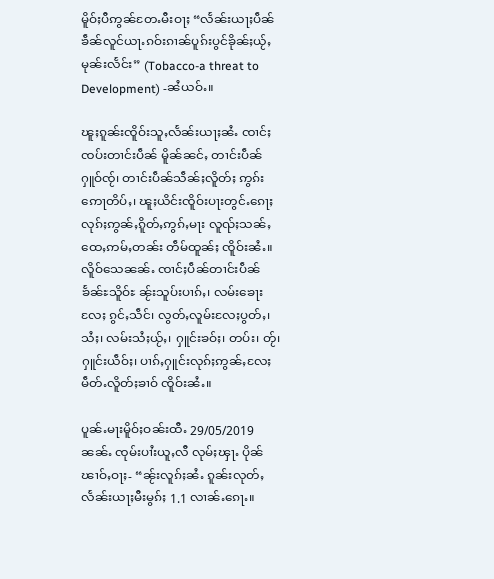မိူဝ်ႈပီဢွၼ်တႄႉမီးဝႃႈ “လႅၼ်းယႃႈပဵၼ်ၶဵၼ်လူင်ယႃႉၵဝ်းၵၢၼ်ပူၵ်းပွင်ၶိုၼ်ႈယႂ်ႇမုၼ်းလႅင်း” (Tobacco-a threat to Development) -ၼႆယဝ်ႉ။

ၽူႈၵူၼ်းၸိူဝ်းသူႇလႅၼ်းယႃႈၼႆႉ ၸၢင်ႈၸပ်းတၢင်းပဵၼ် မိူၼ်ၼင်ႇ တၢင်းပဵၼ်ႁူဝ်ၸႂ်၊ တၢင်းပဵၼ်သဵၼ်ႈလိူတ်ႈ ဢွၵ်းဢေႃတိပ်ႇ၊ ၽူႈယိင်းၸိူဝ်းပႃးတွင်ႉၵေႃႈ လုၵ်ႈဢွၼ်ႇၵိူတ်ႇဢွၵ်ႇမႃး လူၺ်ႈသၼ်ႇထေႇဢမ်ႇတၼ်း တဵမ်ထူၼ်ႈ ၸိူဝ်းၼႆႉ။ လိူဝ်သေၼၼ်ႉ ၸၢင်ႈပဵၼ်တၢင်းပဵၼ်ၶႅၼ်ႊသိူဝ်ႊ ၼႂ်းသူပ်းပၢၵ်ႇ၊ လမ်းၶေႃးလႄႈ ၵွင်ႇသဵင်၊ လွတ်ႇလူမ်းလႄႈပွတ်ႇ၊ သႆႈ၊ လမ်းသႆႈယႂ်ႇ၊ ႁူင်းၶဝ်ႈ၊ တပ်း၊ တႂ်၊ ႁူင်းယဵဝ်ႈ၊ ပၢၵ်ႇႁူင်းလုၵ်ႈဢွၼ်ႇလႄႈ မဵတ်ႉလိူတ်ႈၶၢဝ် ၸိူဝ်းၼႆႉ။

ပူၼ်ႉမႃးမိူဝ်ႈဝၼ်းထီႉ 29/05/2019 ၼၼ်ႉ ၸုမ်းပၢႆးယူႇလီ လုမ်ႈၾႃႉ ပိုၼ်ၽၢဝ်ႇဝႃႈ- “ၼႂ်းလူၵ်ႈၼႆႉ ၵူၼ်းလုတ်ႇ လႅၼ်းယႃႈမီးမွၵ်ႈ 1.1 လၢၼ်ႉၵေႃႉ။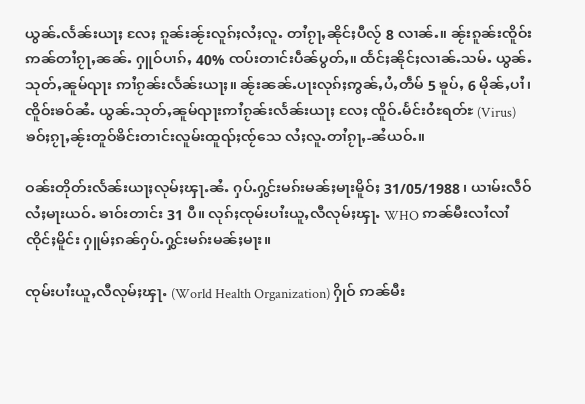ယွၼ်ႉလႅၼ်းယႃႈ လႄႈ ၵူၼ်းၼႂ်းလူၵ်ႈလႆႈလူႉ တၢႆၵႂႃႇၼိုင်ႈပီလႂ် 8 လၢၼ်ႉ။ ၼႂ်းၵူၼ်းၸိူဝ်းဢၼ်တၢႆၵႂႃႇၼၼ်ႉ ႁူဝ်ပၢၵ်ႇ 40% ၸပ်းတၢင်းပဵၼ်ပွတ်ႇ။ ထႅင်ႈၼိုင်ႈလၢၼ်ႉသမ်ႉ ယွၼ်ႉသုတ်ႇၼူမ်ၺႃး ဢၢႆၵႂၼ်းလႅၼ်းယႃႈ။ ၼႂ်းၼၼ်ႉပႃးလုၵ်ႈဢွၼ်ႇပႆႇတဵမ် 5 ၶူပ်ႇ 6 မိုၼ်ႇပၢႆ၊ ၸိူဝ်းၶဝ်ၼႆႉ ယွၼ်ႉသုတ်ႇၼူမ်ၺႃးဢၢႆၵႂၼ်းလႅၼ်းယႃႈ လႄႈ ၸိူဝ်ႉမႅင်းဝႆႊရတ်ႊ (Virus) ၶဝ်ႈၵႂႃႇၼႂ်းတူဝ်ၶိင်းတၢင်းလူမ်းထူၺ်ႈၸႂ်သေ လႆႈလူႉတၢႆၵႂႃႇ-ၼႆယဝ်ႉ။

ဝၼ်းတိုတ်းလႅၼ်းယႃႈလုမ်ႈၾႃႉၼႆႉ ႁပ်ႉႁွင်းမၵ်းမၼ်ႈမႃးမိူဝ်ႈ 31/05/1988 ၊ ယၢမ်းလဵဝ်လႆႈမႃးယဝ်ႉ ၶၢဝ်းတၢင်း 31 ပီ။ လုၵ်ႈၸုမ်းပၢႆးယူႇလီလုမ်ႈၾႃႉ WHO ဢၼ်မီးလၢႆလၢႆၸိုင်ႈမိူင်း ႁူမ်ႈၵၼ်ႁပ်ႉႁွင်းမၵ်းမၼ်ႈမႃး။

ၸုမ်းပၢႆးယူႇလီလုမ်ႈၾႃႉ (World Health Organization) ႁိုဝ် ဢၼ်မီး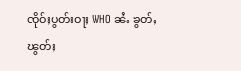ၸိုဝ်ႈပွတ်းဝႃႈ WHO ၼႆႉ ၶွတ်ႇၽွတ်ႈ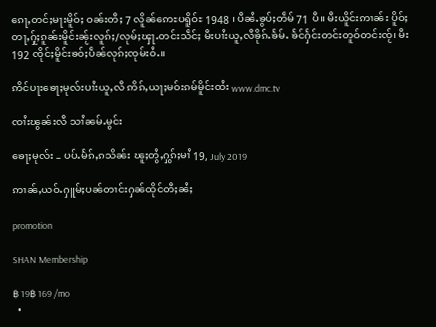ၵေႃႇတင်ႈမႃးမိူဝ်ႈ ဝၼ်းတီႈ 7 လိူၼ်ဢေႊပရိူဝ်ႊ 1948 ၊ ပီၼႆႉၶွပ်ႈတဵမ် 71 ပီ။ မီးယိူင်းဢၢၼ်း ပိူဝ်ႈတႃႇႁႂ်ႈၵူၼ်းမိူင်းၼႂ်းလူၵ်ႈ/လုမ်ႈၾႃႉတင်းသဵင်ႈ မီးပၢႆးယူႇလီၶိုၵ်ႉၶႅမ်ႉ ၶႅင်ႁႅင်းတင်းတူဝ်တင်းၸႂ်၊ မီး 192 ၸိုင်ႈမိူင်းၶဝ်ႈပဵၼ်လုၵ်ႈၸုမ်းဝႆႉ။

ဢိင်ပႃးၶေႃႈမုလ်းပၢႆးယူႇလီ ဢိၵ်ႇယႃႈမဝ်းၵမ်မိူင်းထႆး www.dmc.tv

ၸၢႆးၽွၼ်းလီ သၢႆၼမ်ႉမွင်း

ၶေႃႈမုလ်း – ပပ်ႉမႅၵ်ႇၵသိၼ်း ၽူႈတွႆႇႁွၵ်ႈမၢႆ 19, July 2019

ဢၢၼ်ႇယဝ်ႉႁူမ်ႈပၼ်တၢင်းႁၼ်ထိုင်တီႈၼႆႈ

promotion

SHAN Membership

฿ 19฿ 169 /mo
  •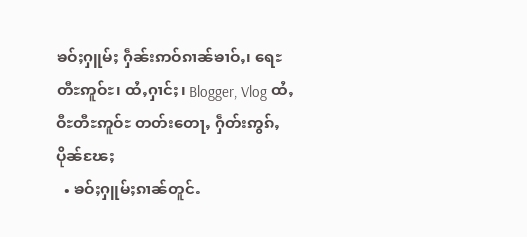ၶဝ်ႈႁူမ်ႈ ႁဵၼ်းဢဝ်ၵၢၼ်ၶၢဝ်ႇ၊ ရေႊတီႊဢူဝ်ႊ၊ ထႆႇႁၢင်ႈ၊ Blogger, Vlog ထႆႇဝီႊတီႊဢူဝ်ႊ တတ်းတေႃႇ ႁဵတ်းဢွၵ်ႇ ပိုၼ်ၽႄႈ
  • ၶဝ်ႈႁူမ်ႈၵၢၼ်တူင်ႉ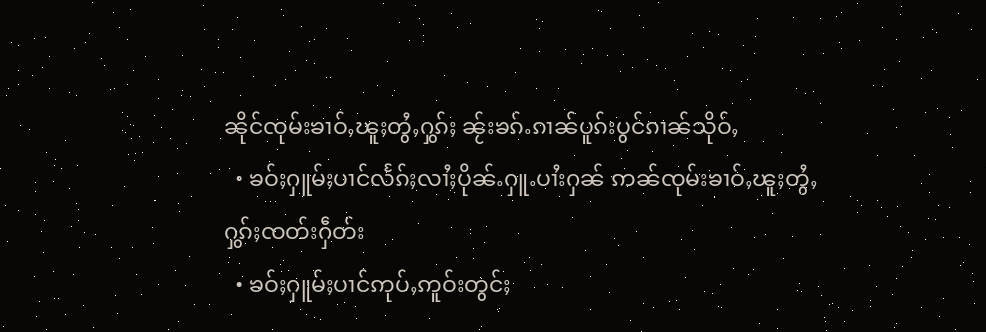ၼိုင်ၸုမ်းၶၢဝ်ႇၽူႈတွႆႇႁွၵ်ႈ ၼႂ်းၶၵ်ႉၵၢၼ်ပူၵ်းပွင်ၵၢၼ်သိုဝ်ႇ
  • ၶဝ်ႈႁူမ်ႈပၢင်လႅၵ်ႈလၢႆႈပိုၼ်ႉႁူႉပၢႆးႁၼ် ဢၼ်ၸုမ်းၶၢဝ်ႇၽူႈတွႆႇႁွၵ်ႈၸတ်းႁဵတ်း
  • ၶဝ်ႈႁူမ်ႈပၢင်ဢုပ်ႇဢူဝ်းတွင်ႈ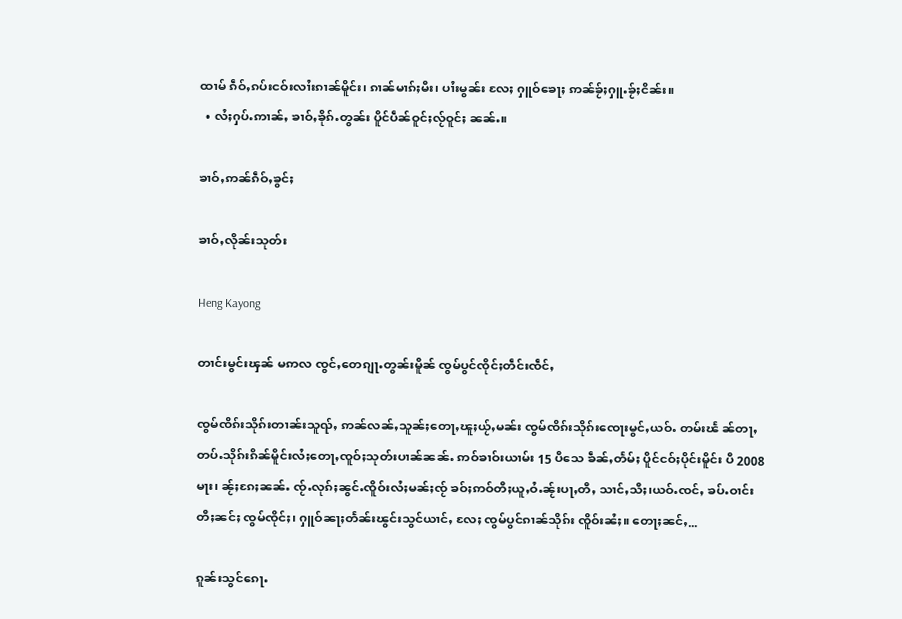ထၢမ် ၵဵဝ်ႇၵပ်းငဝ်းလၢႆးၵၢၼ်မိူင်း၊ ၵၢၼ်မၢၵ်ႈမီး၊ ပၢႆးမွၼ်း လႄႈ ႁူဝ်ၶေႃႈ ဢၼ်ၶႂ်ႈႁူႉၶႂ်ႈငိၼ်း။
  • လႆႈႁပ်ႉဢၢၼ်ႇ ၶၢဝ်ႇၶိုၵ်ႉတွၼ်း ပိူင်ပဵၼ်ဝူင်ႈလႂ်ဝူင်ႈ ၼၼ်ႉ။

ၶၢဝ်ႇဢၼ်ၵဵဝ်ႇၶွင်ႈ

ၶၢဝ်ႇလိုၼ်းသုတ်း

Heng Kayong

တၢင်းမွင်းၾၼ် မဢလ ၸွင်ႇတေၵျႃႉတွၼ်းမိူၼ် ၸွမ်ပွင်ၸိုင်ႈတဵင်းၸဵင်ႇ

ၸွမ်ၸိၵ်းသိုၵ်းတၢၼ်းသူၺ်ႇ ဢၼ်လၼ်ႇသူၼ်ႈတေႃႇၽူႈယႂ်ႇမၼ်း ၸွမ်ၸိၵ်းသိုၵ်းၸေႃးမွင်ႇယဝ်ႉ တမ်းၽႅ ၼ်တႃႇတပ်ႉသိုၵ်းၵိၼ်မိူင်းလႆႈတေႃႇၸူဝ်ႈသုတ်းပၢၼ်ၼၼ်ႉ ဢဝ်ၶၢဝ်းယၢမ်း 15 ပီသေ ၶဵၼ်ႇတႅမ်ႈ ပိူင်ငဝ်ႈပိုင်းမိူင်း ပီ 2008 မႃး၊ ၼႂ်ႈၵႄႈၼၼ်ႉ ၸႂ်ႉလုၵ်ႈၼွင်ႉၸိူဝ်းလႆႈမၼ်ႈၸႂ် ၶဝ်ႈဢဝ်တီႈယူႇဝႆႉၼႂ်းပႃႇတီႇ သၢင်ႇသီႈ၊ယဝ်ႉၸင်ႇ ၶပ်ႉဝၢင်းတီႈၼင်ႈ ၸွမ်ၸိုင်ႈ၊ ႁူဝ်ၼႃႈတႅၼ်းၽွင်းသွင်ယၢင်ႇ လႄႈ ၸွမ်ပွင်ၵၢၼ်သိုၵ်း ၸိူဝ်းၼႆႈ။ တေႃႈၼင်ႇ...

ၵူၼ်းသွင်ၵေႃႉ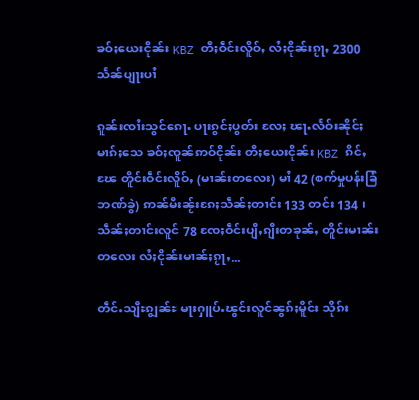ၶဝ်ႈယေးငိုၼ်း KBZ တီႈဝဵင်းလိူဝ်ႇ လႆႈငိုၼ်းၵႂႃႇ 2300 သႅၼ်ပျႃးပၢႆ

ၵူၼ်းၸၢႆးသွင်ၵေႃႉ ပႃးၵွင်ႈပွတ်း လႄႈ ၽႃႉလႅဝ်းၼိုင်ႈမၢၵ်ႈသေ ၶဝ်ႈၸူၼ်ဢဝ်ငိုၼ်း တီႈယေးငိုၼ်း KBZ ၵိင်ႇၽႄ တိူင်းဝဵင်းလိူဝ်ႇ (မၢၼ်းတလေး) မၢႆ 42 (စက်မှုပန်းခြံဘဏ်ခွဲ) ဢၼ်မီးၼႂ်းၵႄႈသဵၼ်ႈတၢင်း 133 တင်း 134 ၊ သဵၼ်ႈတၢင်းလူင် 78 ၸႄႈဝဵင်းပျီႇၵျီးတၶုၼ်ႇ တိူင်းမၢၼ်း တလေး လႆႈငိုၼ်းမၢၼ်ႈၵႂႃႇ...

တဵင်ႉသျီႊၵျွၼ်ႊ မႃးႁူပ်ႉၽွင်းလူင်ၼွၵ်ႈမိူင်း သိုၵ်း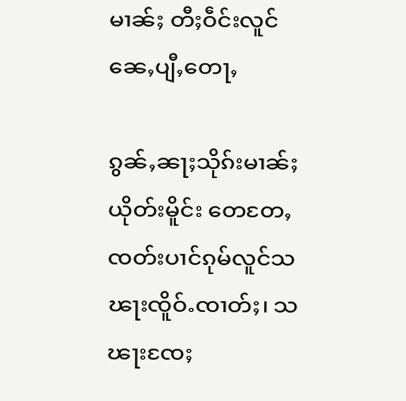မၢၼ်ႈ တီႈဝဵင်းလူင်ၼေႇပျီႇတေႃႇ

ၵွၼ်ႇၼႃႈသိုၵ်းမၢၼ်ႈယိုတ်းမိူင်း တေတႄႇၸတ်းပၢင်ၵုမ်လူင်သၽႃးၸိူဝ်ႉၸၢတ်ႈ၊ သၽႃးၸႄႈ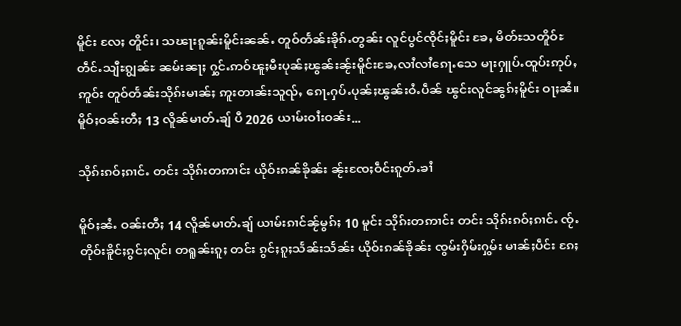မိူင်း လႄႈ တိူင်း၊ သၽႃးၵူၼ်းမိူင်းၼၼ်ႉ တူဝ်တႅၼ်းၶိုၵ်ႉတွၼ်း လူင်ပွင်ၸိုင်ႈမိူင်း ၶႄႇ မိတ်ႊသတိူဝ်ႊ တဵင်ႉသျီႊၵျွၼ်ႊ ၼမ်းၼႃႈ ႁွင်ႉဢဝ်ၽူႈမီးပုၼ်ႈၽွၼ်းၼႂ်းမိူင်းၶႄႇလၢႆလၢႆၵေႃႉသေ မႃးႁူပ်ႉထူပ်းဢုပ်ႇဢူဝ်း တူဝ်တႅၼ်းသိုၵ်းမၢၼ်ႈ ဢူးတၢၼ်းသူၺ်ႇ ၵေႃႉႁပ်ႉပုၼ်ႈၽွၼ်းဝႆႉပဵၼ် ၽွင်းလူင်ၼွၵ်ႈမိူင်း ဝႃႈၼႆ။ မိူဝ်ႈဝၼ်းတီႈ 13 လိူၼ်မၢတ်ႉၶျ် ပီ 2026 ယၢမ်းဝၢႆးဝၼ်း...

သိုၵ်းၵဝ်ႈၵၢင်ႉ တင်း သိုၵ်းတဢၢင်း ယိုဝ်းၵၼ်ၶိုၼ်း ၼႂ်းၸႄႈဝဵင်းၵူတ်ႉၶၢႆ

မိူဝ်ႈၼႆႉ ဝၼ်းတီႈ 14 လိူၼ်မၢတ်ႉၶျ် ယၢမ်းၵၢင်ၼႂ်မွၵ်ႈ 10 မူင်း သိုၵ်းတဢၢင်း တင်း သိုၵ်းၵဝ်ႈၵၢင်ႉ ၸႂ်ႉတိုဝ်းၶိူင်ႈၵွင်ႈလူင်၊ တရူၼ်းၵူႈ တင်း ၵွင်ႈၵူႈသႅၼ်းသႅၼ်း ယိုဝ်းၵၼ်ၶိုၼ်း ၸွမ်းႁိမ်းႁွမ်း မၢၼ်ႈပဵင်း ၵႄႈ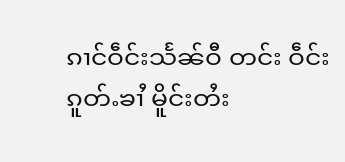ၵၢင်ဝဵင်းသႅၼ်ဝီ တင်း ဝဵင်းၵူတ်ႉၶၢႆ မိူင်းတႆး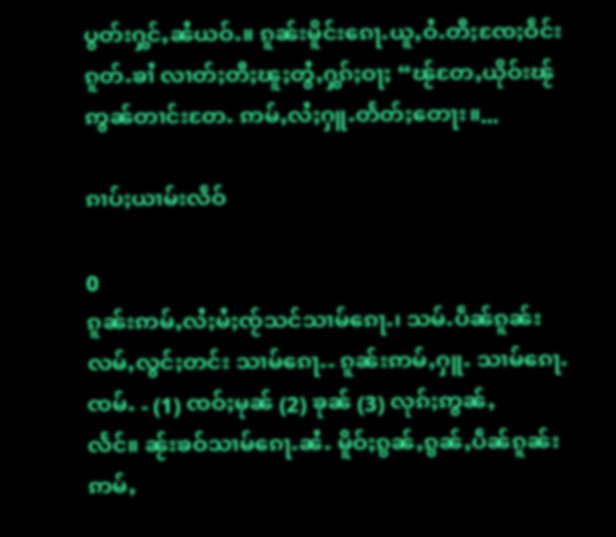ပွတ်းႁွင်ႇၼႆယဝ်ႉ။ ၵူၼ်းမိူင်းၵေႃႉယူႇဝႆႉတီႈၸႄႈဝဵင်းၵူတ်ႉၶၢႆ လၢတ်ႈတီႈၽူႈတွႆႇႁွၵ်ႈဝႃႈ “ၽႂ်တႄႇယိုဝ်းၽႂ်ဢွၼ်တၢင်းတႄႉ ဢမ်ႇလႆႈႁူႉတႅတ်ႈတေႃး။...

ၵၢပ်ႈယၢမ်းလဵဝ်

0
ၵူၼ်းဢမ်ႇလႆႈမႆႈၸႂ်သင်သၢမ်ၵေႃႉ၊ သမ်ႉပဵၼ်ၵူၼ်းလမ်ႇလွင်ႈတင်း သၢမ်ၵေႃႉ- ၵူၼ်းဢမ်ႇႁူႉ သၢမ်ၵေႃႉၸမ်ႉ - (1) ၸဝ်ႈမုၼ် (2) ၶုၼ် (3) လုၵ်ႈဢွၼ်ႇလႅင်။ ၼႂ်းၶဝ်သၢမ်ၵေႃႉၼႆႉ မိူဝ်ႈၵွၼ်ႇၵွၼ်ႇပဵၼ်ၵူၼ်းဢမ်ႇ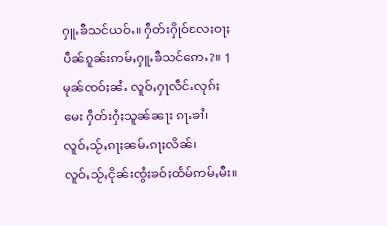ႁူႉၶီသင်ယဝ်ႉ။ ႁဵတ်းႁိုဝ်လႄႈဝႃႈ ပဵၼ်ၵူၼ်းဢမ်ႇႁူႉၶီသင်ဢေႉ?။ 1 မုၼ်ၸဝ်ႈၼႆႉ လူဝ်ႇႁႃလဵင်ႉလုၵ်ႈမေး ႁဵတ်းႁႆႈသူၼ်ၼႃး ၵႃႉၶၢႆ၊ လူဝ်ႇသႂ်ႇၵႃႈၼမ်ႉၵႃႈလိၼ်၊ လူဝ်ႇသႂ်ႇငိုၼ်းၸွႆႈၶဝ်ႈထႅမ်ဢမ်ႇမီး။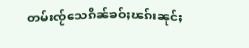တမ်းၸႂ်သေၵိၼ်ၶဝ်ႈၽၵ်းၼုင်ႈ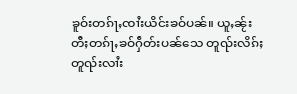ၶူဝ်းတၵ်ႃႇၸၢႆးယိင်းၶဝ်ပၼ်။ ယူႇၼႂ်းတီႈတၵ်ႃႇၶဝ်ႁဵတ်းပၼ်သေ တူၺ်းလိၵ်ႈတူၺ်းလၢႆး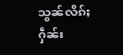သွၼ်လိၵ်ႈႁဵၼ်း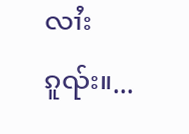လၢႆးၵူၺ်း။...